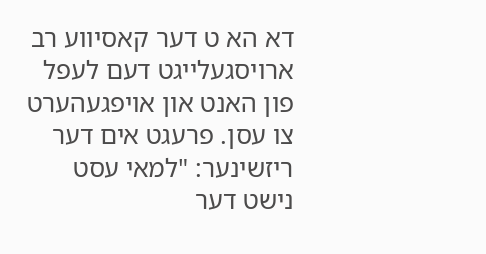דא הא ט דער קאסיווע רב ארויסגעלייגט דעם לעפל פון האנט און אויפגעהערט צו עסן. פרעגט אים דער ריזשינער: "למאי עסט נישט דער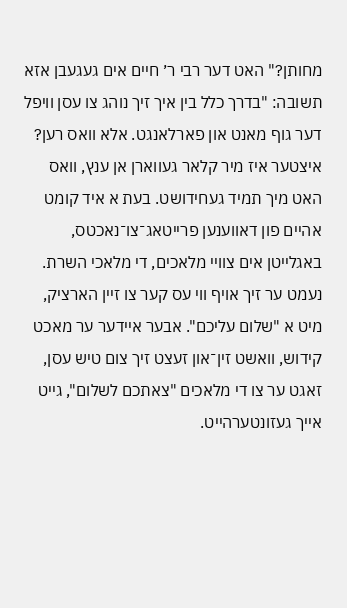מחותן?" האט דער רבי ר׳ חיים אים געגעבן אזא תשובה: "בדרך כלל בין איך זיך נוהג צו עסן וויפל דער גוף מאנט און פארלאנגט. אלא וואס רען? איצטער איז מיר קלאר געווארן אן ענץ, וואס האט מיך תמיד געחידושט. בעת א איד קומט אהיים פון דאווענען פרייטאג־צו־נאכטס, באגלייטן אים צוויי מלאכים, די מלאכי השרת. נעמט ער זיך אויף ווי עס קער צו זיין הארציק, מיט א "שלום עליכם". אבער איידער ער מאכט קידוש, וואשט זין־און זעצט זיך צום טיש עסן, זאגט ער צו די מלאכים "צאתכם לשלום", גייט אייך געזונטערהייט.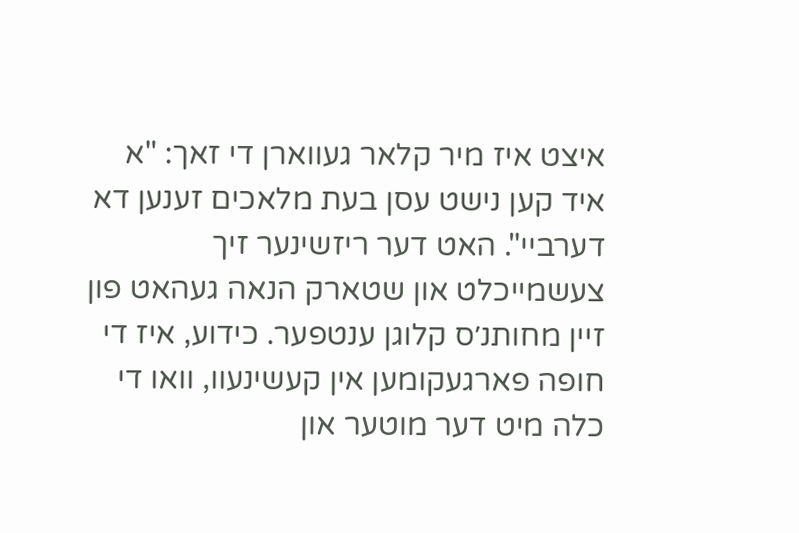איצט איז מיר קלאר געווארן די זאך: "א איד קען נישט עסן בעת מלאכים זענען דא דערביי". האט דער ריזשינער זיך צעשמייכלט און שטארק הנאה געהאט פון זיין מחותנ׳ס קלוגן ענטפער. כידוע, איז די חופה פארגעקומען אין קעשינעוו, וואו די כלה מיט דער מוטער און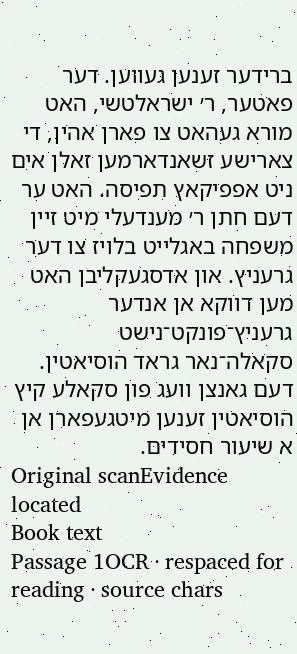ברידער זענען געווען. דער פאטער, ר׳ ישראלטשי, האט מורא געהאט צו פארן אהין, די צארישע זשאנדארמען זאלן אים ניט אפפיקאץ תפיסה. האט ער דעם חתן ר׳ מענדעלי מיט זיין משפחה באגלייט בלויז צו דער גרעניץ. און אדסגעקליבן האט מען דווקא אן אנדער גרעניץ־פונקט־נישט סקאלה־נאר גראד הוסיאטין. דעם גאנצן וועג פון סקאלע קיץ הוסיאטין זענען מיטגעפארן אן א שיעור חסידים.
Original scanEvidence located
Book text
Passage 1OCR · respaced for reading · source chars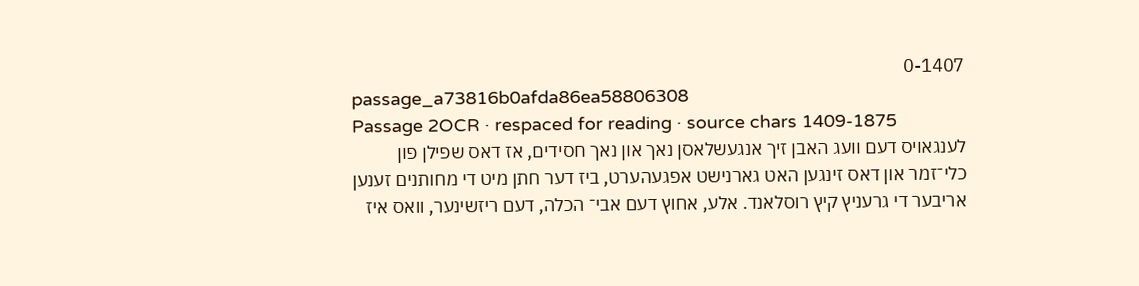0-1407
passage_a73816b0afda86ea58806308
Passage 2OCR · respaced for reading · source chars 1409-1875
לענגאויס דעם וועג האבן זיך אנגעשלאסן נאך און נאך חסידים, אז דאס שפילן פון כלי־זמר און דאס זינגען האט גארנישט אפגעהערט, ביז דער חתן מיט די מחותנים זענען אריבער די גרעניץ קיץ רוסלאנד. אלע, אחוץ דעם אבי־ הכלה, דעם ריזשינער, וואס איז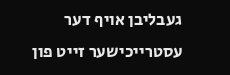געבליבן אויף דער עסטרייכישער זייט פון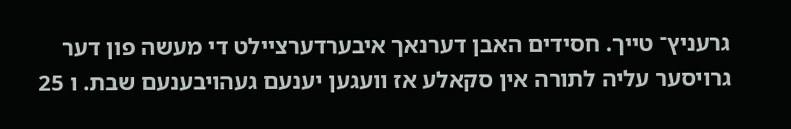גרעניץ־ טייך. חסידים האבן דערנאך איבערדערציילט די מעשה פון דער גרויסער עליה לתורה אין סקאלע אז וועגען יענעם געהויבענעם שבת. ו 25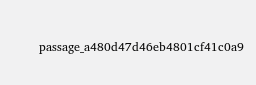passage_a480d47d46eb4801cf41c0a9